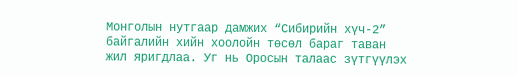Монголын нутгаар дамжих “Сибирийн хүч-2” байгалийн хийн хоолойн төсөл бараг таван жил яригдлаа. Уг нь Оросын талаас зүтгүүлэх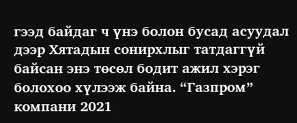гээд байдаг ч үнэ болон бусад асуудал дээр Хятадын сонирхлыг татдаггүй байсан энэ төсөл бодит ажил хэрэг болохоо хүлээж байна. “Газпром” компани 2021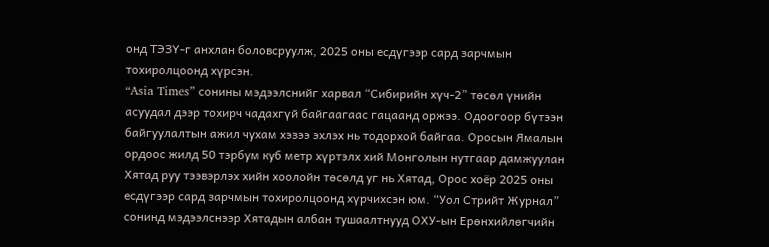онд ТЭЗҮ-г анхлан боловсруулж, 2025 оны есдүгээр сард зарчмын тохиролцоонд хүрсэн.
“Asia Times” сонины мэдээлснийг харвал “Сибирийн хүч-2” төсөл үнийн асуудал дээр тохирч чадахгүй байгаагаас гацаанд оржээ. Одоогоор бүтээн байгуулалтын ажил чухам хэзээ эхлэх нь тодорхой байгаа. Оросын Ямалын ордоос жилд 50 тэрбум куб метр хүртэлх хий Монголын нутгаар дамжуулан Хятад руу тээвэрлэх хийн хоолойн төсөлд уг нь Хятад, Орос хоёр 2025 оны есдүгээр сард зарчмын тохиролцоонд хүрчихсэн юм. “Уол Стрийт Журнал” сонинд мэдээлснээр Хятадын албан тушаалтнууд ОХУ-ын Ерөнхийлөгчийн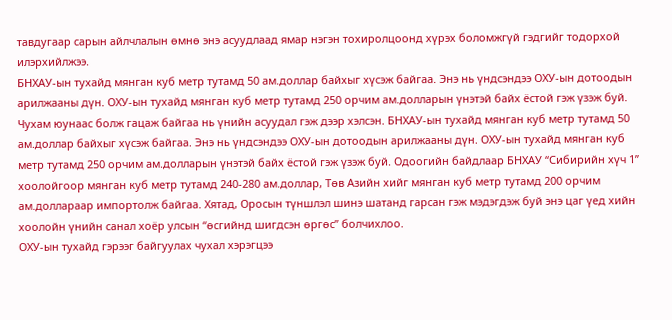тавдугаар сарын айлчлалын өмнө энэ асуудлаад ямар нэгэн тохиролцоонд хүрэх боломжгүй гэдгийг тодорхой илэрхийлжээ.
БНХАУ-ын тухайд мянган куб метр тутамд 50 ам.доллар байхыг хүсэж байгаа. Энэ нь үндсэндээ ОХУ-ын дотоодын арилжааны дүн. ОХУ-ын тухайд мянган куб метр тутамд 250 орчим ам.долларын үнэтэй байх ёстой гэж үзэж буй.
Чухам юунаас болж гацаж байгаа нь үнийн асуудал гэж дээр хэлсэн. БНХАУ-ын тухайд мянган куб метр тутамд 50 ам.доллар байхыг хүсэж байгаа. Энэ нь үндсэндээ ОХУ-ын дотоодын арилжааны дүн. ОХУ-ын тухайд мянган куб метр тутамд 250 орчим ам.долларын үнэтэй байх ёстой гэж үзэж буй. Одоогийн байдлаар БНХАУ “Сибирийн хүч 1” хоолойгоор мянган куб метр тутамд 240-280 ам.доллар, Төв Азийн хийг мянган куб метр тутамд 200 орчим ам.доллараар импортолж байгаа. Хятад, Оросын түншлэл шинэ шатанд гарсан гэж мэдэгдэж буй энэ цаг үед хийн хоолойн үнийн санал хоёр улсын “өсгийнд шигдсэн өргөс” болчихлоо.
ОХУ-ын тухайд гэрээг байгуулах чухал хэрэгцээ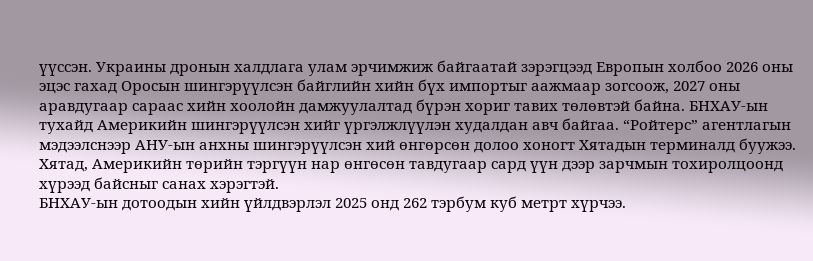үүссэн. Украины дронын халдлага улам эрчимжиж байгаатай зэрэгцээд Европын холбоо 2026 оны эцэс гахад Оросын шингэрүүлсэн байглийн хийн бүх импортыг аажмаар зогсоож, 2027 оны аравдугаар сараас хийн хоолойн дамжуулалтад бүрэн хориг тавих төлөвтэй байна. БНХАУ-ын тухайд Америкийн шингэрүүлсэн хийг үргэлжлүүлэн худалдан авч байгаа. “Ройтерс” агентлагын мэдээлснээр АНУ-ын анхны шингэрүүлсэн хий өнгөрсөн долоо хоногт Хятадын терминалд буужээ. Хятад, Америкийн төрийн тэргүүн нар өнгөсөн тавдугаар сард үүн дээр зарчмын тохиролцоонд хүрээд байсныг санах хэрэгтэй.
БНХАУ-ын дотоодын хийн үйлдвэрлэл 2025 онд 262 тэрбум куб метрт хүрчээ.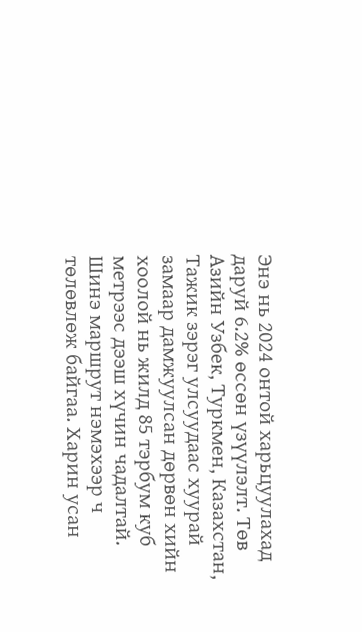Энэ нь 2024 онтой харьцуулахад даруй 6.2% өссөн үзүүлэлт. Төв Азийн Узбек, Туркмен, Казахстан, Тажик зэрэг улсуудаас хуурай замаар дамжуулсан дөрвөн хийн хоолой нь жилд 85 тэрбум куб метрээс дээш хүчин чадалтай. Шинэ маршрут нэмэхээр ч төлөвлөж байгаа. Харин усан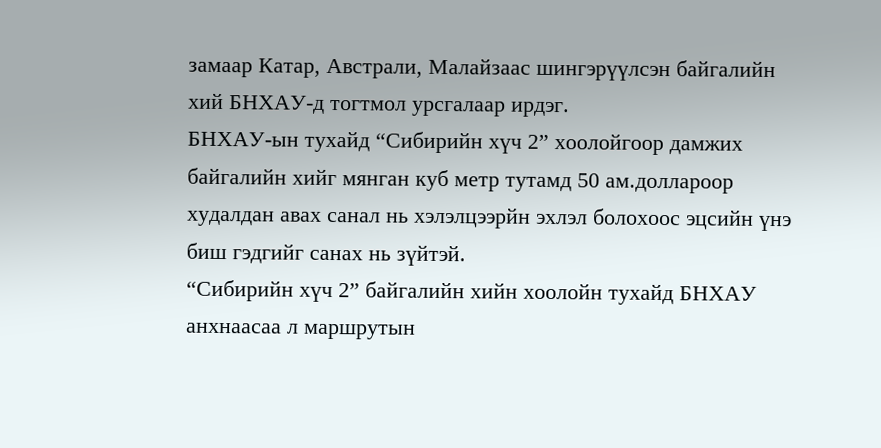замаар Катар, Австрали, Малайзаас шингэрүүлсэн байгалийн хий БНХАУ-д тогтмол урсгалаар ирдэг.
БНХАУ-ын тухайд “Сибирийн хүч 2” хоолойгоор дамжих байгалийн хийг мянган куб метр тутамд 50 ам.доллароор худалдан авах санал нь хэлэлцээрйн эхлэл болохоос эцсийн үнэ биш гэдгийг санах нь зүйтэй.
“Сибирийн хүч 2” байгалийн хийн хоолойн тухайд БНХАУ анхнаасаа л маршрутын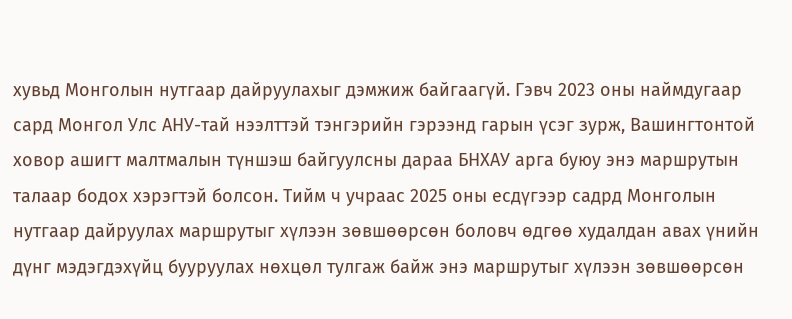хувьд Монголын нутгаар дайруулахыг дэмжиж байгаагүй. Гэвч 2023 оны наймдугаар сард Монгол Улс АНУ-тай нээлттэй тэнгэрийн гэрээнд гарын үсэг зурж, Вашингтонтой ховор ашигт малтмалын түншэш байгуулсны дараа БНХАУ арга буюу энэ маршрутын талаар бодох хэрэгтэй болсон. Тийм ч учраас 2025 оны есдүгээр садрд Монголын нутгаар дайруулах маршрутыг хүлээн зөвшөөрсөн боловч өдгөө худалдан авах үнийн дүнг мэдэгдэхүйц бууруулах нөхцөл тулгаж байж энэ маршрутыг хүлээн зөвшөөрсөн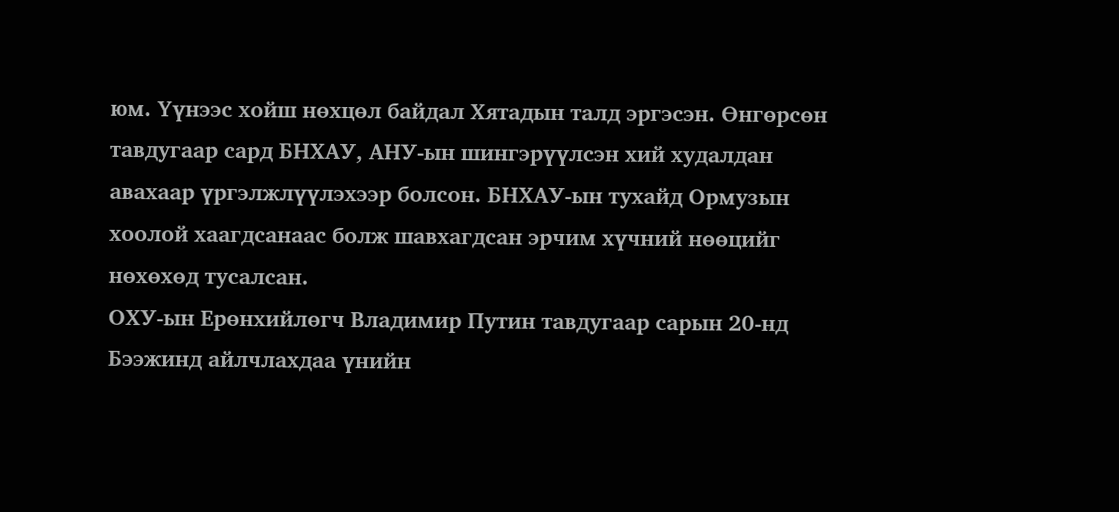юм. Үүнээс хойш нөхцөл байдал Хятадын талд эргэсэн. Өнгөрсөн тавдугаар сард БНХАУ, АНУ-ын шингэрүүлсэн хий худалдан авахаар үргэлжлүүлэхээр болсон. БНХАУ-ын тухайд Ормузын хоолой хаагдсанаас болж шавхагдсан эрчим хүчний нөөцийг нөхөхөд тусалсан.
ОХУ-ын Ерөнхийлөгч Владимир Путин тавдугаар сарын 20-нд Бээжинд айлчлахдаа үнийн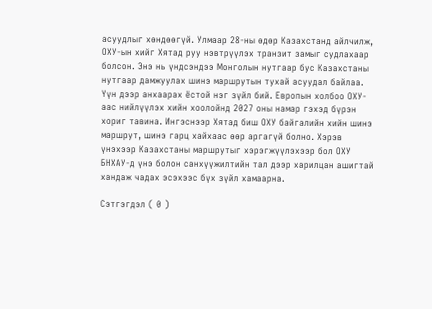асуудлыг хөндөөгүй. Улмаар 28-ны өдөр Казахстанд айлчилж, ОХУ-ын хийг Хятад руу нэвтрүүлэх транзит замыг судлахаар болсон. Энэ нь үндсэндээ Монголын нутгаар бус Казахстаны нутгаар дамжуулах шинэ маршрутын тухай асуудал байлаа. Үүн дээр анхаарах ёстой нэг зүйл бий. Европын холбоо ОХУ-аас нийлүүлэх хийн хоолойнд 2027 оны намар гэхэд бүрэн хориг тавина. Ингэснээр Хятад биш ОХУ байгалийн хийн шинэ маршрут, шинэ гарц хайхаас өөр аргагүй болно. Хэрэв үнэхээр Казахстаны маршрутыг хэрэгжүүлэхээр бол ОХУ БНХАУ-д үнэ болон санхүүжилтийн тал дээр харилцан ашигтай хандаж чадах эсэхээс бүх зүйл хамаарна.

Сэтгэгдэл ( 0 )